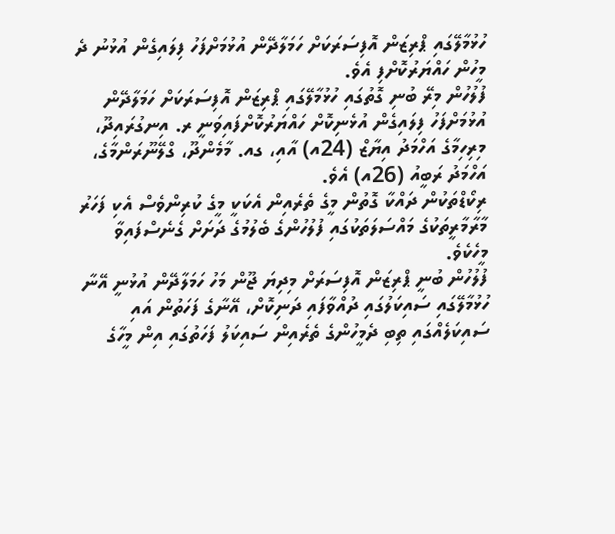ހުޅުމާލޭގައި ޕްރިޒަން އޮފިސަރަކަށް ހަމަލާދޭން އުޅުމަށްފަހު ފިލައިގެން އުޅުނު ދެ މީހުން ހައްޔަރުކޮށްފި އެވެ.
ފުލުހުން މިރޭ ބުނި ގޮތުގައި ހުޅުމާލޭގައި ޕްރިޒަން އޮފިސަރަކަށް ހަމަލާދޭން އުޅުމަށްފަހު ފިލައިގެން އުޅެނިކޮށް ހައްޔަރުކޮށްފައިވަނީ ރ. އިނގުރައިދޫ، މިރިހިމާގެ އަހްމަދު އިޔާޒް (24އ) އާއި، ގއ. މާމެންދޫ، ގްލޭނޫރަންމާގެ، އަހްމަދު ރަބީއު (26އ) އެވެ.
ރިކޯޑްތަކުން ދައްކާ ގޮތުން މީގެ ތެރެއިން އެކަކީ މީގެ ކުރިންވެސް އެކި ފަހަރު މާރާމާރީތަކުގެ މައްސަލަތަކުގައި ފުލުހުންގެ ބެލުމުގެ ދަށަށް ގެނެސްފައިވާ މީހެކެވެ.
ފުލުހުން ބުނީ ޕްރިޒަން އޮފިސަރަށް މިދިޔަ ޖޫން މަހު ހަމަލާދޭން އުޅުނީ އޭނާ ހުޅުމާލޭގައި ސައިކަލުގައި ދުއްވާފައި ދަނިކޮށް، އޭނާގެ ފަހަތުން އައި ސައިކަލެއްގައި ތިބި ދެމީހުންގެ ތެރެއިން ސައިކަލު ފަހަތުގައި އިން މީހާގެ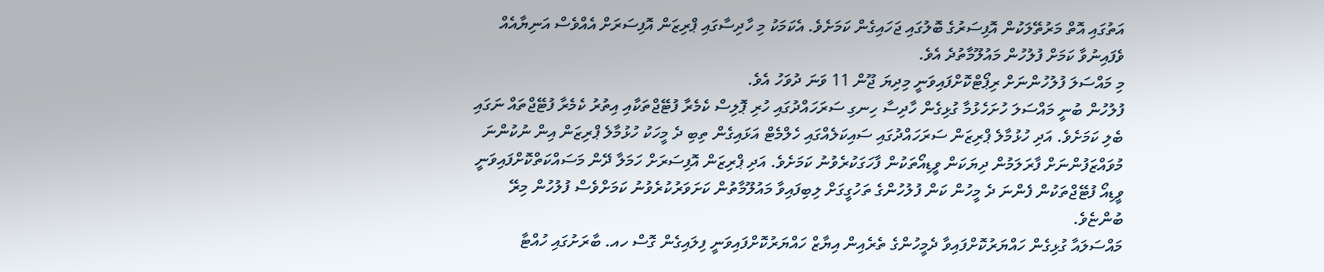އަތުގައި އޮތް މަރުތޭލަކުން އޮފިސަރުގެ ބޮލުގައި ޖަހައިގެން ކަމަށެވެ. އެކަމަކު މި ހާދިސާގައި ޕްރިޒަން އޮފިސަރަށް އެއްވެސް އަނިޔާއެއް ވެފައިނުވާ ކަމަށް ފުލުހުން މައުލޫމާތުދެ އެވެ.
މި މައްސަލަ ފުލުހުންނަށް ރިޕޯޓްކޮށްފައިވަނީ މިދިޔަ ޖޫން 11 ވަނަ ދުވަހު އެވެ.
ފުލުހުން ބުނީ މައްސަލަ ހުށަހެޅުމާ ގުޅިގެން ހާދިސާ ހިނގި ސަރަހައްދުގައި ހުރި ޕޮލިސް ކެމެރާ ފުޓޭޖްތަކާއި އިތުރު ކެމެރާ ފުޓޭޖްތައް ނަގައި ބެލި ކަމަށެވެ. އަދި ހުޅުމާލެ ޕްރިޒަން ސަރަހައްދުގައި ސައިކަލެއްގައި ހެލްމެޓް އަޅައިގެން ތިބި ދެ މީހަކު ހުޅުމާލެ ޕްރިޒަން އިން ނުކުންނަ މުވައްޒަފުންނަށް ފާރަލަމުން ދިޔަކަން ވީޑިއޯތަކުން ފާހަގަކުރެވުނު ކަމަށެވެ. އަދި ޕްރިޒަން އޮފިސަރަށް ހަމަލާ ދޭން މަސައްކަތްކޮށްފައިވަނީ ވީޑިއޯ ފުޓޭޖްތަކުން ފެންނަ ދެ މީހުން ކަން ފުލުހުންގެ ތަހުގީގަށް ލިބިފައިވާ މައުލޫމާތުން ކަށަވަރުކުރެވުނު ކަމަށްވެސް ފުލުހުން މިރޭ ބުންޏެވެ.
މައްސަލައާ ގުޅިގެން ހައްޔަރުކޮށްފައިވާ ދެމީހުންގެ ތެރެއިން އިޔާޒް ހައްޔަރުކޮށްފައިވަނީ ފިލައިގެން ގޮސް ހއ. ބާރަށުގައި ހުއްޓާ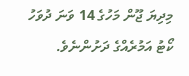މިދިޔަ ޖޫން މަހުގެ 14 ވަނަ ދުވަހު ކޯޓު އަމުރެއްގެ ދަށުންނެވެ.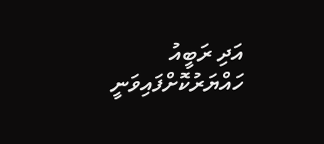އަދި ރަބީއު ހައްޔަރުކޮށްފައިވަނީ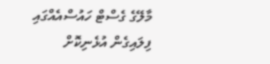މާލޭގެ ގެސްޓް ހައުސްއެއްގައި ފިލައިގެން އުޅެނިކޮށް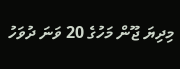މިދިޔަ ޖޫން މަހުގެ 20 ވަނަ ދުވަހު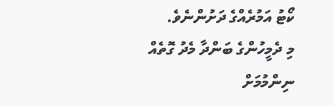ކޯޓު އަމުރެއްގެ ދަށުންނެވެ.
މި ދެމީހުންގެ ބަންދާ މެދު ގޮތެއް ނިންމުމަށް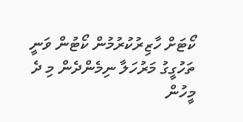ކޯޓަށް ހާޒިރުކުރުމުން ކޯޓުން ވަނީ ތަހުގީގު މަރުހަލާ ނިމެންދެން މި ދެ މީހުން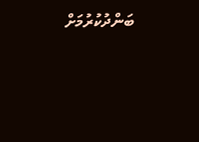ބަންދުކުރުމަށް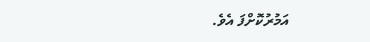އަމުރުކޮށްފަ އެވެ.